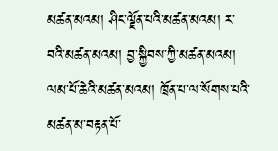མཚན་མའམ། ཤིང་ལྗོན་པའི་མཚན་མའམ། ར་བའི་མཚན་མའམ། བྱ་སྐྱིབས་ཀྱི་མཚན་མའམ། ལམ་པོ་ཆེའི་མཚན་མའམ། ཁྲོན་པ་ལ་སོགས་པའི་མཚན་མ་བརྟན་པོ་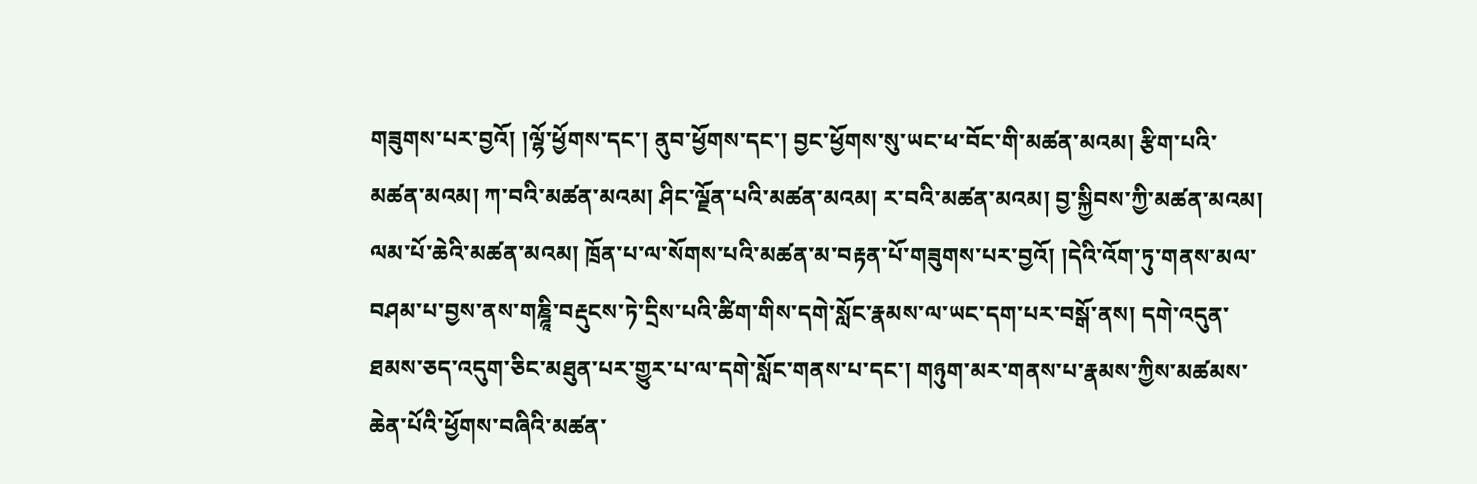གཟུགས་པར་བྱའོ། །ལྷོ་ཕྱོགས་དང་། ནུབ་ཕྱོགས་དང་། བྱང་ཕྱོགས་སུ་ཡང་ཕ་བོང་གི་མཚན་མའམ། རྩིག་པའི་མཚན་མའམ། ཀ་བའི་མཚན་མའམ། ཤིང་ལྗོན་པའི་མཚན་མའམ། ར་བའི་མཚན་མའམ། བྱ་སྐྱིབས་ཀྱི་མཚན་མའམ། ལམ་པོ་ཆེའི་མཚན་མའམ། ཁྲོན་པ་ལ་སོགས་པའི་མཚན་མ་བརྟན་པོ་གཟུགས་པར་བྱའོ། །དེའི་འོག་ཏུ་གནས་མལ་བཤམ་པ་བྱས་ནས་གཎྜཱི་བརྡུངས་ཏེ་དྲིས་པའི་ཚིག་གིས་དགེ་སློང་རྣམས་ལ་ཡང་དག་པར་བསྒོ་ནས། དགེ་འདུན་ཐམས་ཅད་འདུག་ཅིང་མཐུན་པར་གྱུར་པ་ལ་དགེ་སློང་གནས་པ་དང་། གཉུག་མར་གནས་པ་རྣམས་ཀྱིས་མཚམས་ཆེན་པོའི་ཕྱོགས་བཞིའི་མཚན་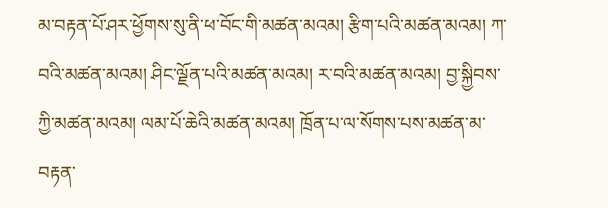མ་བརྟན་པོ་ཤར་ཕྱོགས་སུ་ནི་ཕ་བོང་གི་མཚན་མའམ། རྩིག་པའི་མཚན་མའམ། ཀ་བའི་མཚན་མའམ། ཤིང་ལྗོན་པའི་མཚན་མའམ། ར་བའི་མཚན་མའམ། བྱ་སྐྱིབས་ཀྱི་མཚན་མའམ། ལམ་པོ་ཆེའི་མཚན་མའམ། ཁྲོན་པ་ལ་སོགས་པས་མཚན་མ་བརྟན་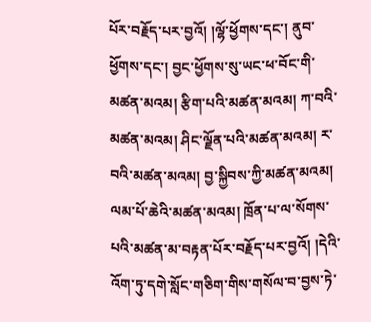པོར་བརྗོད་པར་བྱའོ། །ལྷོ་ཕྱོགས་དང་། ནུབ་ཕྱོགས་དང་། བྱང་ཕྱོགས་སུ་ཡང་ཕ་བོང་གི་མཚན་མའམ། རྩིག་པའི་མཚན་མའམ། ཀ་བའི་མཚན་མའམ། ཤིང་ལྗོན་པའི་མཚན་མའམ། ར་བའི་མཚན་མའམ། བྱ་སྐྱིབས་ཀྱི་མཚན་མའམ། ལམ་པོ་ཆེའི་མཚན་མའམ། ཁྲོན་པ་ལ་སོགས་པའི་མཚན་མ་བརྟན་པོར་བརྗོད་པར་བྱའོ། །དེའི་འོག་ཏུ་དགེ་སློང་གཅིག་གིས་གསོལ་བ་བྱས་ཏེ་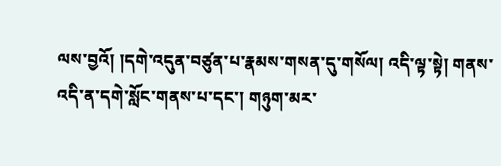ལས་བྱའོ། །དགེ་འདུན་བཙུན་པ་རྣམས་གསན་དུ་གསོལ། འདི་ལྟ་སྟེ། གནས་འདི་ན་དགེ་སློང་གནས་པ་དང་། གཉུག་མར་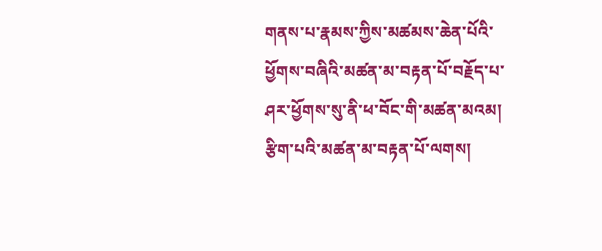གནས་པ་རྣམས་ཀྱིས་མཚམས་ཆེན་པོའི་ཕྱོགས་བཞིའི་མཚན་མ་བརྟན་པོ་བརྗོད་པ་ཤར་ཕྱོགས་སུ་ནི་ཕ་བོང་གི་མཚན་མའམ། རྩིག་པའི་མཚན་མ་བརྟན་པོ་ལགས།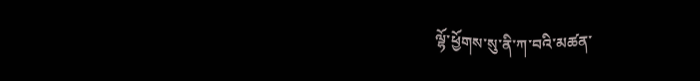ལྷོ་ཕྱོགས་སུ་ནི་ཀ་བའི་མཚན་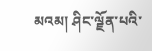མའམ། ཤིང་ལྗོན་པའི་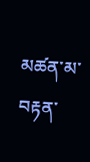མཚན་མ་བརྟན་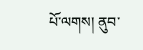པོ་ལགས། ནུབ་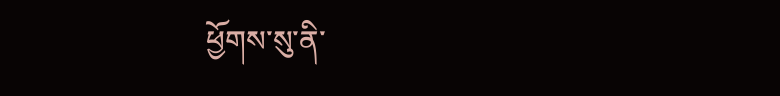ཕྱོགས་སུ་ནི་